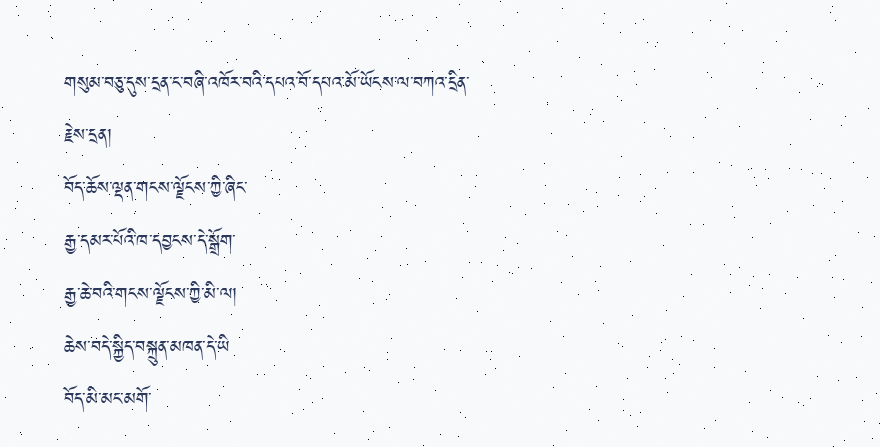གསུམ་བཅུ་དུས་དྲན་ང་བཞི་འཁོར་བའི་དཔའ་བོ་དཔའ་མོ་ཡོངས་ལ་བཀའ་དྲིན་རྗེས་དྲན།
བོད་ཆོས་ལྡན་གངས་ལྗོངས་ཀྱི་ཞིང་
རྒྱ་དམར་པོའི་ཁ་དབྱངས་དེ་སྒྲོག་
རྒྱ་ཆེ་བའི་གངས་ལྗོངས་ཀྱི་མི་ལ།
ཆེས་བདེ་སྐྱིད་བསྐྲུན་མཁན་དེ་ཡི
བོད་མི་མང་མགོ་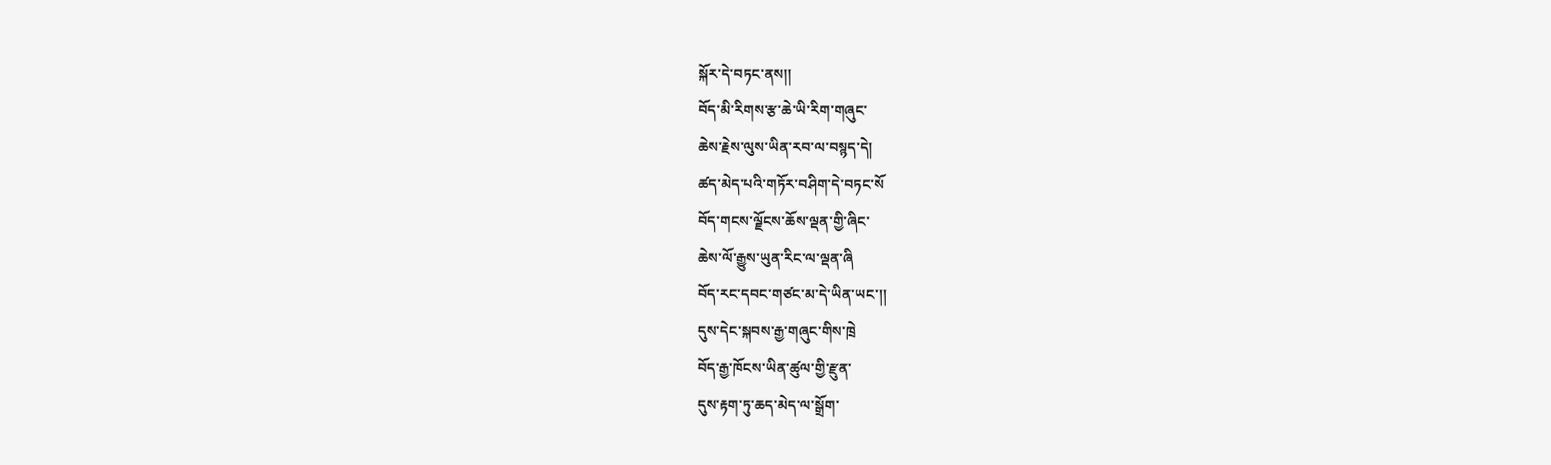སྐོར་དེ་བཏང་ནས།།
བོད་མི་རིགས་རྩ་ཆེ་ཡི་རིག་གཞུང་
ཆེས་རྗེས་ལུས་ཡིན་རབ་ལ་བསྙད་དེ།
ཚད་མེད་པའི་གཏོར་བཤིག་དེ་བཏང་སོ
བོད་གངས་ལྗོངས་ཆོས་ལྡན་གྱི་ཞིང་
ཆེས་ལོ་རྒྱུས་ཡུན་རིང་ལ་ལྡན་ཞི
བོད་རང་དབང་གཙང་མ་དེ་ཡིན་ཡང་།།
དུས་དེང་སྐབས་རྒྱ་གཞུང་གིས་ཁྲེ
བོད་རྒྱ་ཁོངས་ཡིན་ཚུལ་གྱི་རྫུན་
དུས་རྟག་ཏུ་ཆད་མེད་ལ་སྒྲོག་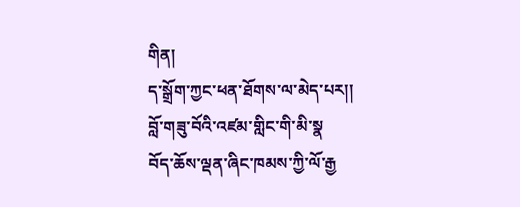གིན།
ད་སྒྲོག་ཀྱང་ཕན་ཐོགས་ལ་མེད་པར།།
བློ་གཟུ་བོའི་འཛམ་གླིང་གི་མི་སྣ
བོད་ཆོས་ལྡན་ཞིང་ཁམས་ཀྱི་ལོ་རྒྱ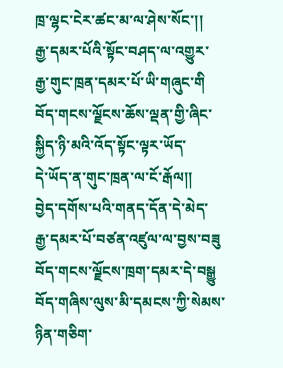ཁྲ་ལྷང་ངེར་ཚང་མ་ལ་ཤེས་སོང་།།
རྒྱ་དམར་པོའི་སྟོང་བཤད་ལ་འགྱུར་
རྒྱ་གུང་ཁྲན་དམར་པོ་ཡི་གཞུང་གི
བོད་གངས་ལྗོངས་ཆོས་ལྡན་གྱི་ཞིང་
སྐྱིད་ཉི་མའི་འོད་སྟོང་ལྟར་ཡོད་
དེ་ཡོད་ན་གུང་ཁྲན་ལ་ངོ་རྒོལ།།
བྱེད་དགོས་པའི་གནད་དོན་དེ་མེད་
རྒྱ་དམར་པོ་བཙན་འཛུལ་ལ་བྱས་བཟུ
བོད་གངས་ལྗོངས་ཁྲག་དམར་དེ་བསྒྱུ
བོད་གཞིས་ལུས་མི་དམངས་ཀྱི་སེམས་
ཉིན་གཅིག་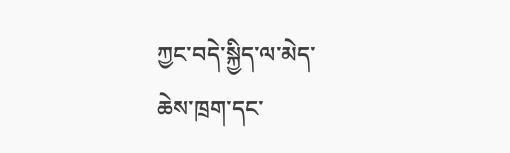ཀྱང་བདེ་སྐྱིད་ལ་མེད་
ཆེས་ཁྲག་དང་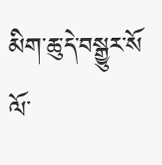མིག་ཆུ་དེ་བསྒྱུར་སོ
ལོ་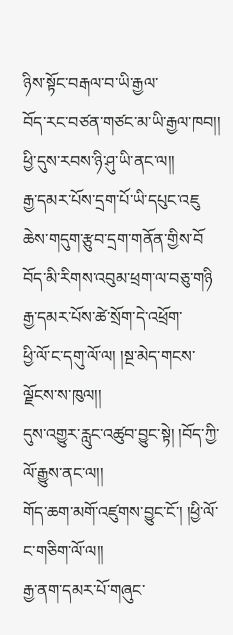ཉིས་སྟོང་བརྒལ་བ་ཡི་རྒྱལ་
བོད་རང་བཙན་གཙང་མ་ཡི་རྒྱལ་ཁབ།།
ཕྱི་དུས་རབས་ཉི་ཤུ་ཡི་ནང་ལ།།
རྒྱ་དམར་པོས་དྲག་པོ་ཡི་དཔུང་འཇུ
ཆེས་གདུག་རྩུབ་དྲག་གནོན་གྱིས་བོ
བོད་མི་རིགས་འབུམ་ཕྲག་ལ་བཅུ་གཉི
རྒྱ་དམར་པོས་ཚེ་སྲོག་དེ་འཕྲོག་
ཕྱི་ལོ་ང་དགུ་ལོ་ལ། །སྔ་མེད་གངས་ལྗོངས་ས་ཁུལ།།
དུས་འགྱུར་རླུང་འཚུབ་བྱུང་སྟེ། །བོད་ཀྱི་ལོ་རྒྱུས་ནང་ལ།།
གོད་ཆག་མགོ་འཛུགས་བྱུང་ངོ་། །ཕྱི་ལོ་ང་གཅིག་ལོ་ལ།།
རྒྱ་ནག་དམར་པོ་གཞུང་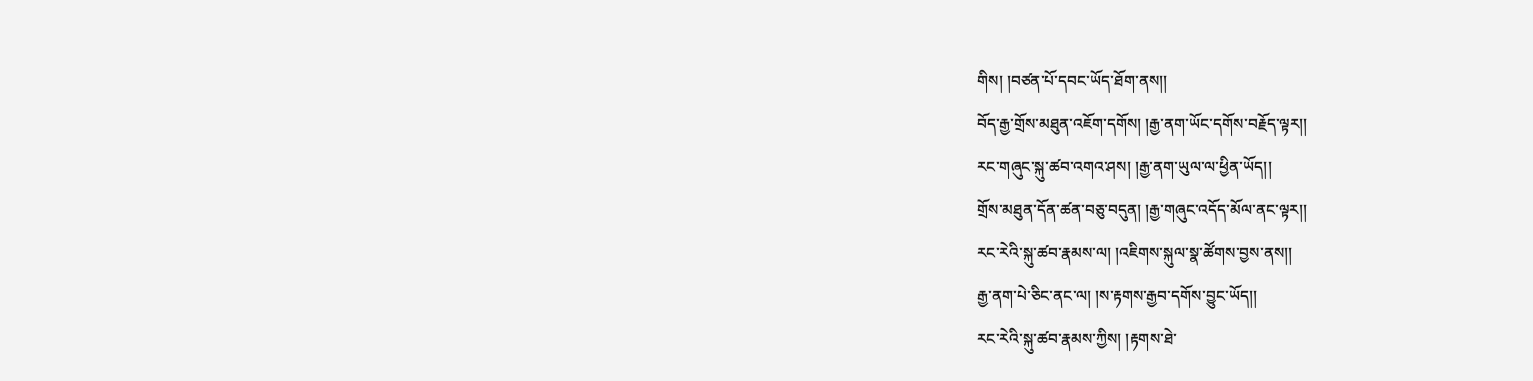གིས། །བཙན་པོ་དབང་ཡོད་ཐོག་ནས།།
བོད་རྒྱ་གྲོས་མཐུན་འཇོག་དགོས། །རྒྱ་ནག་ཡོང་དགོས་བརྗོད་ལྟར།།
རང་གཞུང་སྐུ་ཚབ་འགའ་ཤས། །རྒྱ་ནག་ཡུལ་ལ་ཕྱིན་ཡོད།།
གྲོས་མཐུན་དོན་ཚན་བཅུ་བདུན། །རྒྱ་གཞུང་འདོད་མོལ་ནང་ལྟར།།
རང་རེའི་སྐུ་ཚབ་རྣམས་ལ། །འཇིགས་སྐུལ་སྣ་ཚོགས་བྱས་ནས།།
རྒྱ་ནག་པེ་ཅིང་ནང་ལ། །ས་རྟགས་རྒྱབ་དགོས་བྱུང་ཡོད།།
རང་རེའི་སྐུ་ཚབ་རྣམས་ཀྱིས། །རྟགས་ཐེ་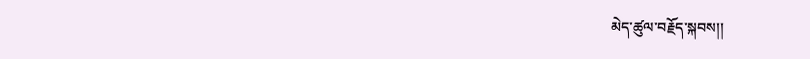མེད་ཚུལ་བརྗོད་སྐབས།།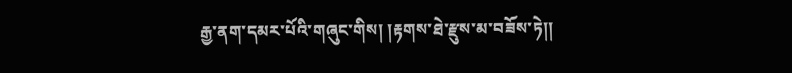རྒྱ་ནག་དམར་པོའི་གཞུང་གིས། །རྟགས་ཐེ་རྫུས་མ་བཟོས་ཏེ།།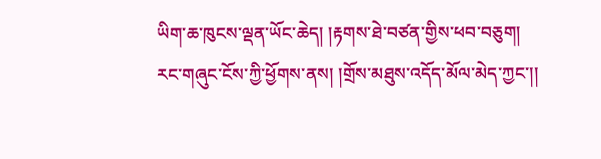ཡིག་ཆ་ཁུངས་ལྡན་ཡོང་ཆེད། །རྟགས་ཐེ་བཙན་གྱིས་ཕབ་བཅུག།
རང་གཞུང་ངོས་ཀྱི་ཕྱོགས་ནས། །གྲོས་མཐུས་འདོད་མོལ་མེད་ཀྱང་།།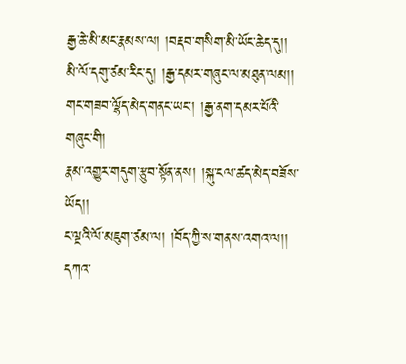རྒྱ་ཆེ་མི་མང་རྣམས་ལ། །བརྡབ་གསིག་མི་ཡོང་ཆེད་དུ།།
མི་ལོ་དགུ་ཙམ་རིང་དུ། །རྒྱ་དམར་གཞུང་ལ་མཐུན་ལམ།།
གང་གཟབ་ལྷོད་མེད་གནང་ཡང་། །རྒྱ་ནག་དམར་པོའི་གཞུང་གི།
རྣམ་འགྱུར་གདུག་རྩུབ་སྟོན་ནས། །སྐུ་ངལ་ཚད་མེད་བཟོས་ཡོད།།
ང་ལྔའི་ལོ་མཇུག་ཙམ་ལ། །བོད་ཀྱི་ས་གནས་འགའ་ལ།།
དཀའ་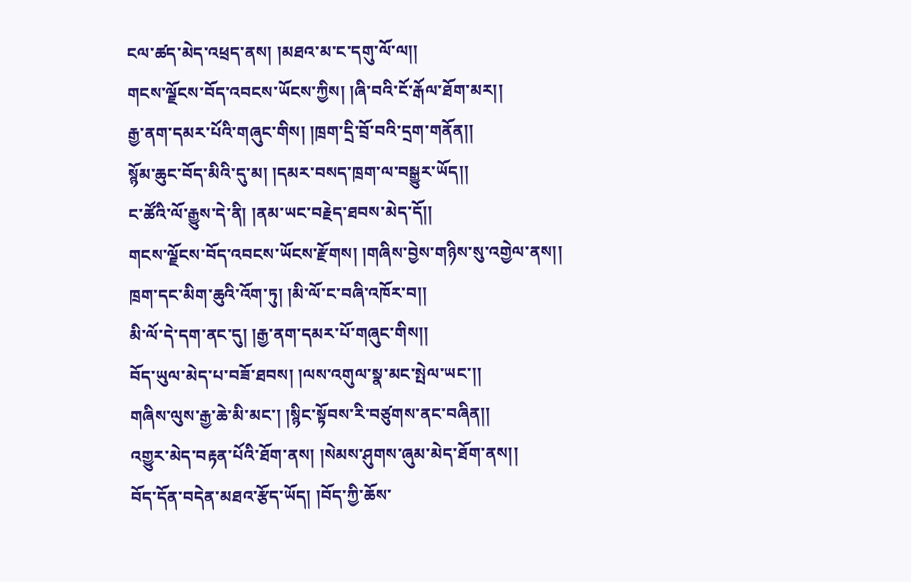ངལ་ཚད་མེད་འཕྲད་ནས། །མཐའ་མ་ང་དགུ་ལོ་ལ།།
གངས་ལྗོངས་བོད་འབངས་ཡོངས་ཀྱིས། །ཞི་བའི་ངོ་རྒོལ་ཐོག་མར།།
རྒྱ་ནག་དམར་པོའི་གཞུང་གིས། །ཁྲག་དྲི་བྲོ་བའི་དྲག་གནོན།།
སྙོམ་ཆུང་བོད་མིའི་དུ་མ། །དམར་བསད་ཁྲག་ལ་བསྒྱུར་ཡོད།།
ང་ཚོའི་ལོ་རྒྱུས་དེ་ནི། །ནམ་ཡང་བརྗེད་ཐབས་མེད་དོ།།
གངས་ལྗོངས་བོད་འབངས་ཡོངས་རྫོགས། །གཞིས་བྱེས་གཉིས་སུ་འགྱེལ་ནས།།
ཁྲག་དང་མིག་ཆུའི་འོག་ཏུ། །མི་ལོ་ང་བཞི་འཁོར་བ།།
མི་ལོ་དེ་དག་ནང་དུ། །རྒྱ་ནག་དམར་པོ་གཞུང་གིས།།
བོད་ཡུལ་མེད་པ་བཟོ་ཐབས། །ལས་འགུལ་སྣ་མང་སྤེལ་ཡང་།།
གཞིས་ལུས་རྒྱ་ཆེ་མི་མང་། །སྙིང་སྟོབས་རི་བཙུགས་ནང་བཞིན།།
འགྱུར་མེད་བརྟན་པོའི་ཐོག་ནས། །སེམས་ཤུགས་ཞུམ་མེད་ཐོག་ནས།།
བོད་དོན་བདེན་མཐའ་རྩོད་ཡོད། །བོད་ཀྱི་ཆོས་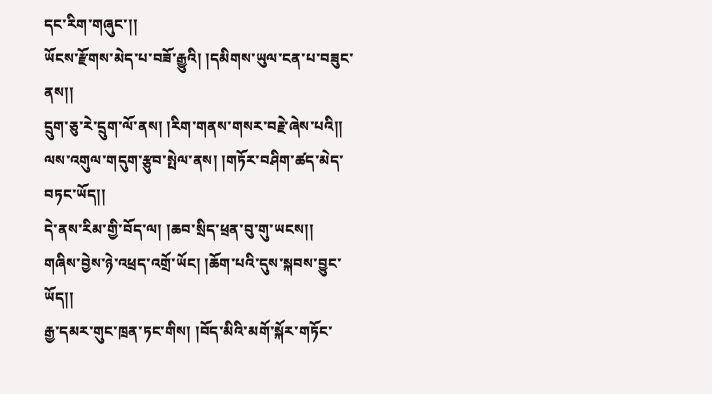དང་རིག་གཞུང་།།
ཡོངས་རྫོགས་མེད་པ་བཟོ་རྒྱུའི། །དམིགས་ཡུལ་ངན་པ་བཟུང་ནས།།
དྲུག་ཅུ་རེ་དྲུག་ལོ་ནས། །རིག་གནས་གསར་བརྗེ་ཞེས་པའི།།
ལས་འགུལ་གདུག་རྩུབ་སྤེལ་ནས། །གཏོར་བཤིག་ཚད་མེད་བཏང་ཡོད།།
དེ་ནས་རིམ་གྱི་བོད་ལ། །ཆབ་སྲིད་ཕྲན་བུ་གུ་ཡངས།།
གཞིས་བྱེས་ཉེ་འཕྲད་འགྲོ་ཡོང། །ཆོག་པའི་དུས་སྐབས་བྱུང་ཡོད།།
རྒྱ་དམར་གུང་ཁྲན་ཏང་གིས། །བོད་མིའི་མགོ་སྐོར་གཏོང་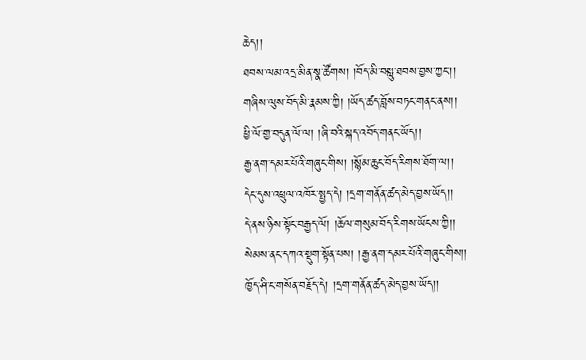ཆེད།།
ཐབས་ལམ་འདྲ་མིན་སྣ་ཚོགས། །བོད་མི་བསླུ་ཐབས་བྱས་ཀྱང་།།
གཞིས་ལུས་བོད་མི་རྣམས་ཀྱི། །ཡོད་ཚད་བློས་བཏང་གནང་ནས།།
ཕྱི་ལོ་གྱ་བདུན་ལོ་ལ། །ཞི་བའི་སྐད་འབོད་གནང་ཡོད།།
རྒྱ་ནག་དམར་པོའི་གཞུང་གིས། །སྙོམ་ཆུང་བོད་རིགས་ཐོག་ལ།།
དེང་དུས་འཕྲུལ་འཁོར་སྤྱད་དེ། །དྲག་གནོན་ཚད་མེད་བྱས་ཡོད།།
དེ་ནས་ཉིས་སྟོང་བརྒྱད་ལོ། །ཆོལ་གསུམ་བོད་རིགས་ཡོངས་ཀྱི།།
སེམས་ནང་དཀའ་སྡུག་སྟོན་པས། །རྒྱ་ནག་དམར་པོའི་གཞུང་གིས།།
ཁྱོད་ཤི་ང་གསོན་བརྗོད་དེ། །དྲག་གནོན་ཚད་མེད་བྱས་ཡོད།།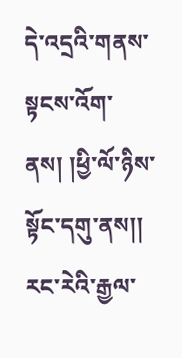དེ་འདྲའི་གནས་སྟངས་འོག་ནས། །ཕྱི་ལོ་ཉིས་སྟོང་དགུ་ནས།།
རང་རེའི་རྒྱལ་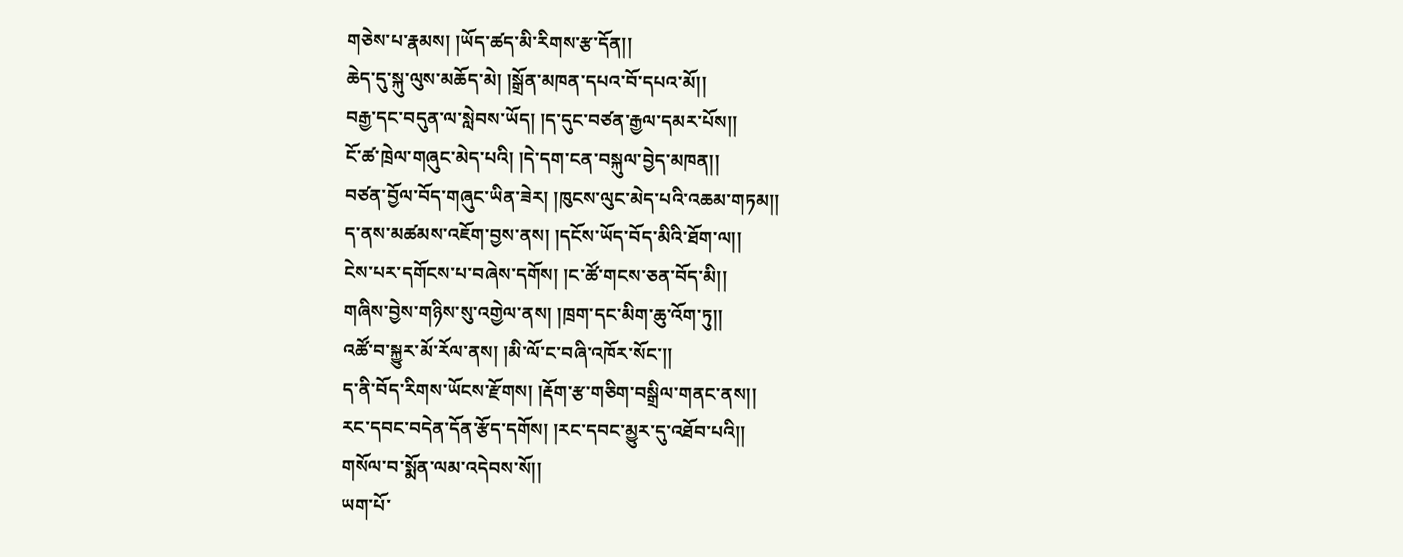གཅེས་པ་རྣམས། །ཡོད་ཚད་མི་རིགས་རྩ་དོན།།
ཆེད་དུ་སྐུ་ལུས་མཆོད་མེ། །སྒྲོན་མཁན་དཔའ་བོ་དཔའ་མོ།།
བརྒྱ་དང་བདུན་ལ་སླེབས་ཡོད། །ད་དུང་བཙན་རྒྱལ་དམར་པོས།།
ངོ་ཚ་ཁྲེལ་གཞུང་མེད་པའི། །དེ་དག་ངན་བསྐུལ་བྱེད་མཁན།།
བཙན་བྱོལ་བོད་གཞུང་ཡིན་ཟེར། །ཁུངས་ལུང་མེད་པའི་འཆམ་གཏམ།།
ད་ནས་མཚམས་འཇོག་བྱས་ནས། །དངོས་ཡོད་བོད་མིའི་ཐོག་ལ།།
ངེས་པར་དགོངས་པ་བཞེས་དགོས། །ང་ཚོ་གངས་ཅན་བོད་མི།།
གཞིས་བྱེས་གཉིས་སུ་འགྱེལ་ནས། །ཁྲག་དང་མིག་ཆུ་འོག་ཏུ།།
འཚོ་བ་སྐྱུར་མོ་རོལ་ནས། །མི་ལོ་ང་བཞི་འཁོར་སོང་།།
ད་ནི་བོད་རིགས་ཡོངས་རྫོགས། །རྡོག་རྩ་གཅིག་བསྒྲིལ་གནང་ནས།།
རང་དབང་བདེན་དོན་རྩོད་དགོས། །རང་དབང་མྱུར་དུ་འཐོབ་པའི།།
གསོལ་བ་སྨོན་ལམ་འདེབས་སོ།།
ཡག་པོ་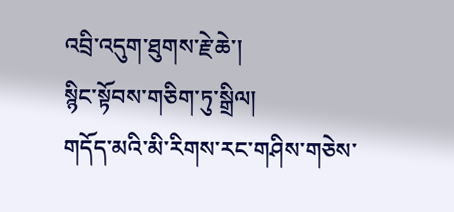འབྲི་འདུག་ཐུགས་རྗེ་ཆེ་།
སྙིང་སྟོབས་གཅིག་ཏུ་སྒྲིལ།
གདོད་མའི་མི་རིགས་རང་གཤིས་གཅེས་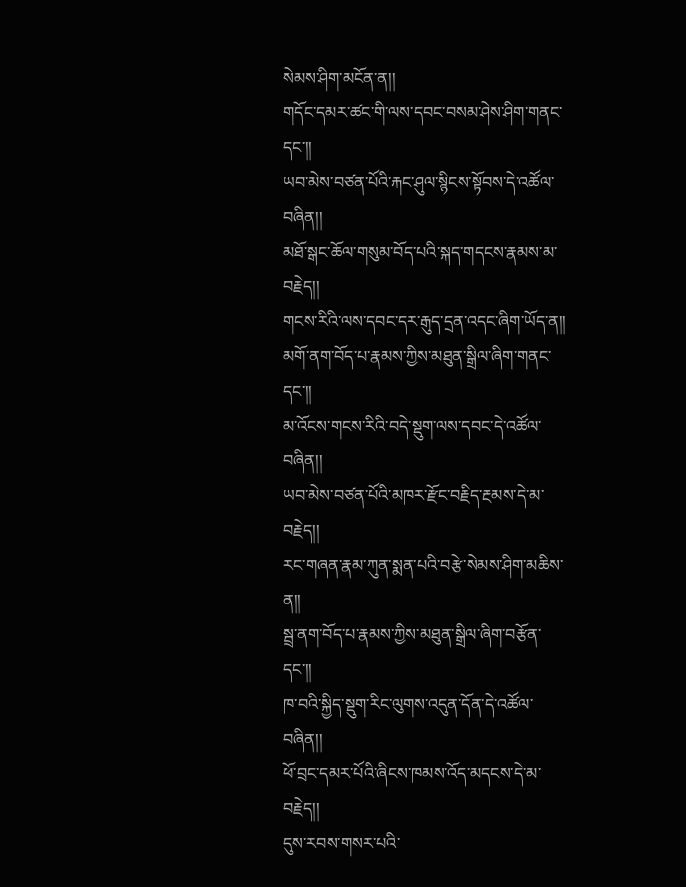སེམས་ཤིག་མངོན་ན།།
གདོང་དམར་ཚང་གི་ལས་དབང་བསམ་ཤེས་ཤིག་གནང་དང་།།
ཡབ་མེས་བཙན་པོའི་རྐང་ཤུལ་སྙིངས་སྟོབས་དེ་འཚོལ་བཞིན།།
མཐོ་སྒང་ཆོལ་གསུམ་བོད་པའི་སྐད་གདངས་རྣམས་མ་བརྗེད།།
གངས་རིའི་ལས་དབང་དར་རྒུད་དྲན་འདང་ཞིག་ཡོད་ན།།
མགོ་ནག་བོད་པ་རྣམས་ཀྱིས་མཐུན་སྒྲིལ་ཞིག་གནང་དང་།།
མ་འོངས་གངས་རིའི་བདེ་སྡུག་ལས་དབང་དེ་འཚོལ་བཞིན།།
ཡབ་མེས་བཙན་པོའི་མཁར་རྫོང་བརྗིད་རྔམས་དེ་མ་བརྗེད།།
རང་གཞན་རྣམ་ཀུན་སྨན་པའི་བརྩེ་སེམས་ཤིག་མཆིས་ན།།
སྦྲ་ནག་བོད་པ་རྣམས་ཀྱིས་མཐུན་སྒྲིལ་ཞིག་བརྩོན་དང་།།
ཁ་བའི་སྐྱིད་སྡུག་རིང་ལུགས་འདུན་དོན་དེ་འཚོལ་བཞིན།།
ཕོ་བྲང་དམར་པོའི་ཞིངས་ཁམས་འོད་མདངས་དེ་མ་བརྗེད།།
དུས་རབས་གསར་པའི་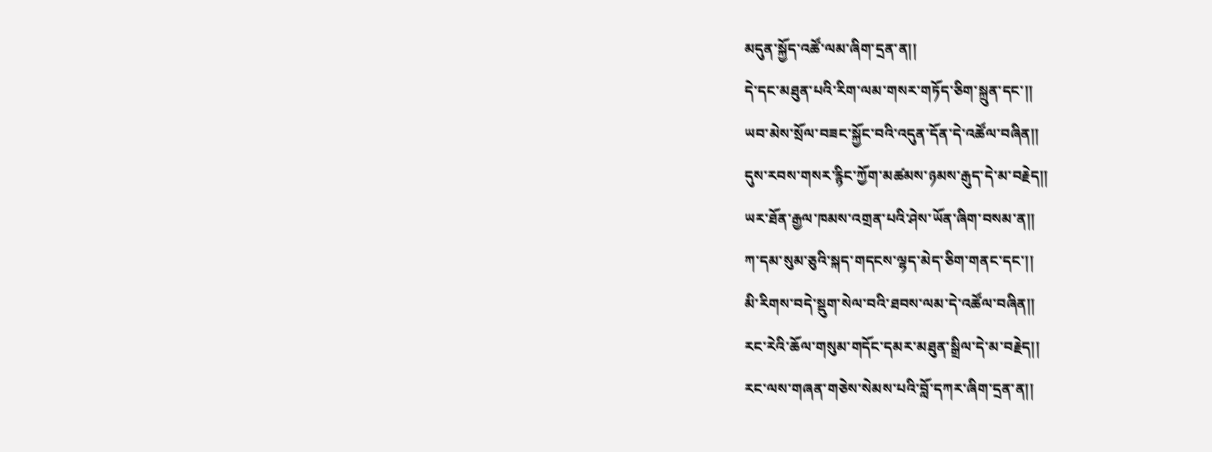མདུན་སྐྱོད་འཚོ་ལམ་ཞིག་དྲན་ན།།
དེ་དང་མཐུན་པའི་རིག་ལམ་གསར་གཏོད་ཅིག་སྐྲུན་དང་།།
ཡབ་མེས་སྲོལ་བཟང་སྐྱོང་བའི་འདུན་དོན་དེ་འཚོལ་བཞིན།།
དུས་རབས་གསར་རྙིང་ཀྱོག་མཚམས་ཉམས་རྒུད་དེ་མ་བརྗེད།།
ཡར་ཐོན་རྒྱལ་ཁམས་འགྲན་པའི་ཤེས་ཡོན་ཞིག་བསམ་ན།།
ཀ་དམ་སུམ་ཅུའི་སྐད་གདངས་ལྷད་མེད་ཅིག་གནང་དང་།།
མི་རིགས་བདེ་སྡུག་སེལ་བའི་ཐབས་ལམ་དེ་འཚོལ་བཞིན།།
རང་རེའི་ཆོལ་གསུམ་གདོང་དམར་མཐུན་སྒྲིལ་དེ་མ་བརྗེད།།
རང་ལས་གཞན་གཅེས་སེམས་པའི་བློ་དཀར་ཞིག་དྲན་ན།།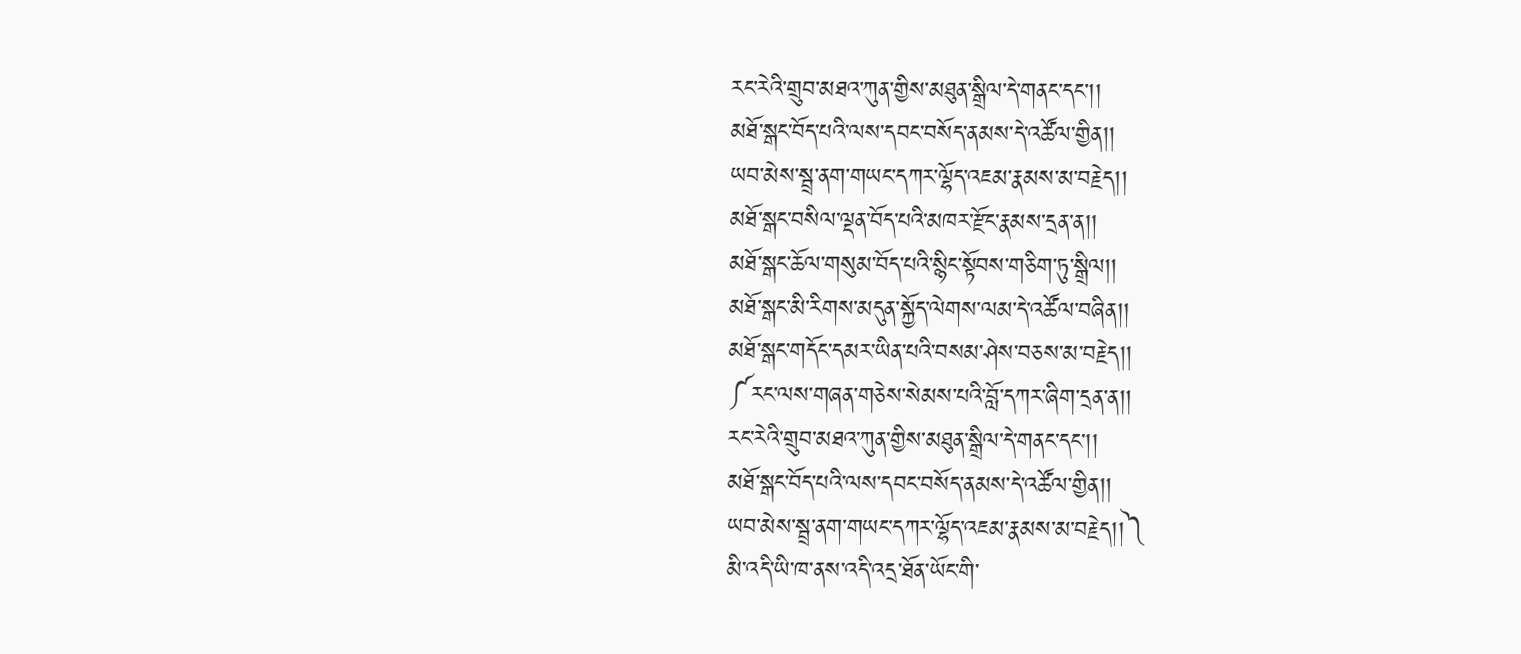རང་རེའི་གྲུབ་མཐའ་ཀུན་གྱིས་མཐུན་སྒྲིལ་དེ་གནང་དང་།།
མཐོ་སྒང་བོད་པའི་ལས་དབང་བསོད་ནམས་དེ་འཚོལ་གྱིན།།
ཡབ་མེས་སྦྲ་ནག་གཡང་དཀར་ལྷོད་འཇམ་རྣམས་མ་བརྗེད།།
མཐོ་སྒང་བསིལ་ལྡན་བོད་པའི་མཁར་རྫོང་རྣམས་དྲན་ན།།
མཐོ་སྒང་ཆོལ་གསུམ་བོད་པའི་སྙིང་སྟོབས་གཅིག་ཏུ་སྒྲིལ།།
མཐོ་སྒང་མི་རིགས་མདུན་སྐྱོད་ལེགས་ལམ་དེ་འཚོལ་བཞིན།།
མཐོ་སྒང་གདོང་དམར་ཡིན་པའི་བསམ་ཤེས་བཅས་མ་བརྗེད།།
༼རང་ལས་གཞན་གཅེས་སེམས་པའི་བློ་དཀར་ཞིག་དྲན་ན།།
རང་རེའི་གྲུབ་མཐའ་ཀུན་གྱིས་མཐུན་སྒྲིལ་དེ་གནང་དང་།།
མཐོ་སྒང་བོད་པའི་ལས་དབང་བསོད་ནམས་དེ་འཚོལ་གྱིན།།
ཡབ་མེས་སྦྲ་ནག་གཡང་དཀར་ལྷོད་འཇམ་རྣམས་མ་བརྗེད།།༽
མི་འདི་ཡི་ཁ་ནས་འདི་འདྲ་ཐོན་ཡོང་གི་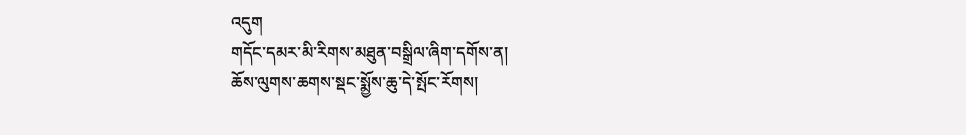འདུག
གདོང་དམར་མི་རིགས་མཐུན་བསྒྲིལ་ཞིག་དགོས་ན།
ཆོས་ལུགས་ཆགས་སྡང་སྨྱོས་ཆུ་དེ་སྤོང་རོགས།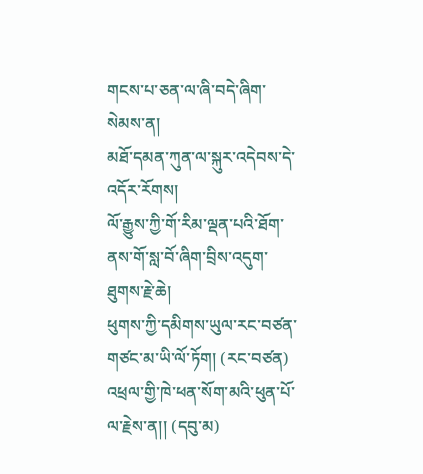གངས་པ་ཅན་ལ་ཞི་བདེ་ཞིག་སེམས་ན།
མཐོ་དམན་ཀུན་ལ་སྐུར་འདེབས་དེ་འདོར་རོགས།
ལོ་རྒྱུས་ཀྱི་གོ་རིམ་ལྡན་པའི་ཐོག་ནས་གོ་སླ་བོ་ཞིག་བྲིས་འདུག་ཐུགས་རྗེ་ཆེ།
ཕུགས་ཀྱི་དམིགས་ཡུལ་རང་བཙན་གཙང་མ་ཡི་ལོ་ཏོག། (རང་བཙན)
འཕྲལ་གྱི་ཁེ་ཕན་སོག་མའི་ཕུན་པོ་ལ་རྗེས་ན།། (དབུ་མ)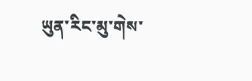ཡུན་རིང་མུ་གེས་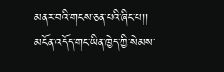མནར་བའི་གངས་ཅན་པའི་ཞིང་པ།།
མངོན་འདོད་གང་ཡིན་ཁྱེད་ཀྱི་སེམས་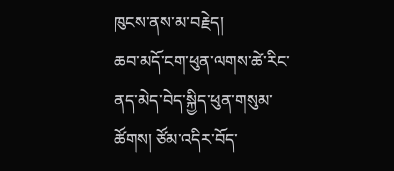ཁུངས་ནས་མ་བརྗེད།
ཆབ་མདོ་ངག་ཕུན་ལགས་ཚེ་རིང་ནད་མེད་བེད་སྐྱིད་ཕུན་གསུམ་ཚོགས། ཙོམ་འདིར་བོད་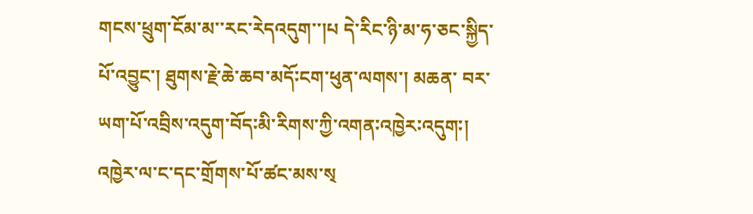གངས་ཕྲུག་ངོམ་མ་་རང་རེདའདུག་་།པ དེ་རིང་ཉི་མ་ཧ་ཅང་སྐྱིད་པོ་འབྱུང་། ཐུགས་རྗེ་ཆེ་ཆབ་མདོ࿒ངག་ཕུན་ལགས་། མཆན་ བར་ཡག་པོ་འབྲིས་འདུག་བོད࿒མི་རིགས་ཀྱི་འགན࿒འཁྱེར࿒འདུག࿒། འཁྱེར་ལ་ང་དང་གྲོགས་པོ་ཚང་མས་ས྄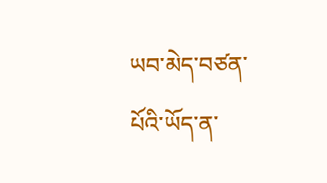ཡབ་མེད་བཙན་པོའི་ཡོད་ན་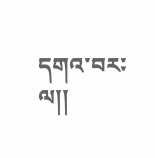དགའ་བར࿒ལ།།